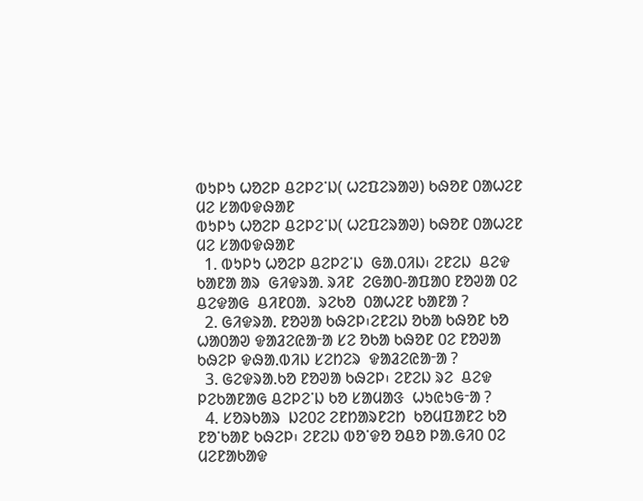ᱵᱩᱞᱩ ᱦᱚᱮᱞ ᱪᱮᱞᱮᱸᱡ( ᱦᱮᱯᱮᱨᱟᱣ) ᱠᱷᱚᱱ ᱐ᱟᱦᱮᱱ ᱢᱮ ᱥᱟᱵᱫᱷᱟᱱ
ᱵᱩᱞᱩ ᱦᱚᱮᱞ ᱪᱮᱞᱮᱸᱡ( ᱦᱮᱯᱮᱨᱟᱣ) ᱠᱷᱚᱱ ᱐ᱟᱦᱮᱱ ᱢᱮ ᱥᱟᱵᱫᱷᱟᱱ
  1. ᱵᱩᱞᱩ ᱦᱚᱮᱞ ᱪᱮᱞᱮᱸᱡ  ᱜᱟᱹ᱐ᱤᱡ᱾ ᱮᱱᱮᱡ  ᱪᱮᱫ ᱠᱟᱱᱟ ᱟᱨ  ᱜᱤᱫᱨᱟ. ᱨᱤᱱ  ᱮᱜᱟ᱐-ᱟᱯᱟ᱐ ᱱᱚᱣᱟ ᱐ᱮ ᱪᱮᱫᱟᱜ  ᱪᱤᱱ᱐ᱟᱹ  ᱨᱮᱠᱚ  ᱐ᱟᱦᱮᱱ ᱠᱟᱱᱟ ?
  2. ᱜᱤᱫᱨᱟᱹ ᱱᱚᱣᱟ ᱠᱷᱮᱞ᱾ᱮᱱᱮᱡ ᱚᱠᱟ ᱠᱷᱚᱱ ᱠᱚ ᱦᱟ᱐ᱟᱣ ᱫᱟᱲᱮᱭᱟᱼᱟ ᱥᱮ ᱚᱠᱟ ᱠᱷᱚᱱ ᱐ᱮ ᱱᱚᱣᱟ  ᱠᱷᱮᱞ ᱫᱷᱟᱹᱵᱤᱡ ᱥᱮᱴᱮᱨ  ᱫᱟᱲᱮᱭᱟᱼᱟ ?
  3. ᱜᱮᱫᱨᱟ.ᱠᱚ ᱱᱚᱣᱟ ᱠᱷᱮᱞ᱾ ᱮᱱᱮᱡ ᱨᱮ  ᱪᱮᱫ ᱞᱮᱠᱟᱱᱟᱜ ᱪᱮᱞᱮᱸᱡ ᱠᱚ ᱥᱟᱢᱟᱝ  ᱦᱩᱭᱩᱜᱼᱟ ?
  4. ᱥᱚᱨᱠᱟᱨ  ᱡᱮ᱐ᱮ ᱮᱱᱴᱟᱨᱱᱮᱴ  ᱠᱚᱢᱯᱟᱱᱮ ᱠᱚ ᱱᱚᱸᱠᱟᱱ ᱠᱷᱮᱞ᱾ ᱮᱱᱮᱡ ᱵᱚᱸᱫᱚ ᱚᱪᱚ ᱞᱟᱹᱜᱤ᱐ ᱐ᱮ ᱢᱮᱱᱟᱠᱟᱫ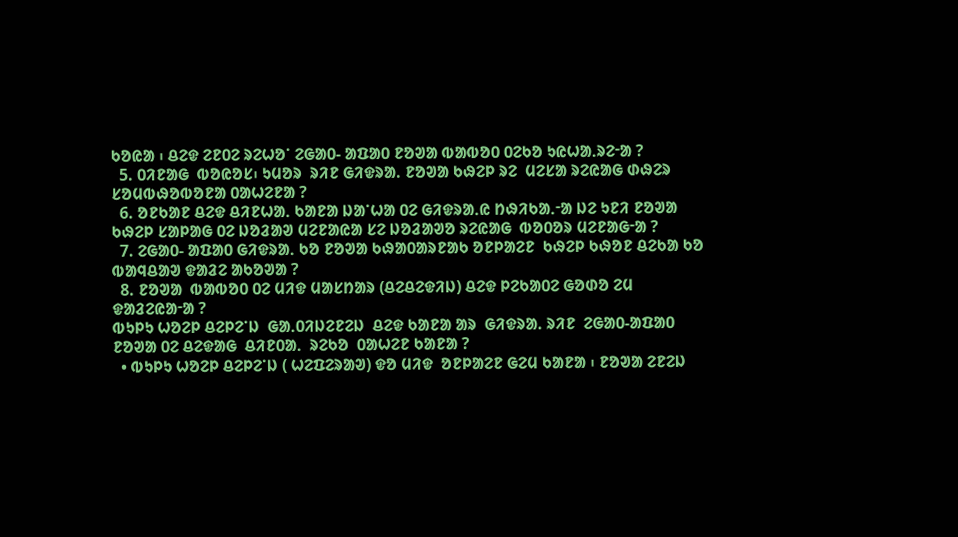ᱠᱚᱭᱟ ᱾ ᱪᱮᱫ ᱮᱱ᱐ᱮ ᱨᱮᱦᱚᱸ ᱮᱜᱟ᱐- ᱟᱯᱟ᱐ ᱱᱚᱣᱟ ᱵᱟᱵᱚ᱐ ᱐ᱮᱠᱚ ᱩᱭᱦᱟᱹᱨᱮᱼᱟ ?
  5. ᱐ᱤᱱᱟᱜ  ᱵᱚᱭᱚᱥ᱾ ᱩᱢᱚᱨ  ᱨᱤᱱ ᱜᱤᱫᱨᱟ. ᱱᱚᱣᱟ ᱠᱷᱮᱞ ᱨᱮ  ᱢᱮᱥᱟ ᱨᱮᱭᱟᱜ ᱰᱷᱮᱨ ᱥᱚᱢᱵᱷᱚᱵᱚᱱᱟ ᱐ᱟᱦᱮᱱᱟ ?
  6. ᱚᱱᱠᱟᱱ ᱪᱮᱫ ᱪᱤᱱᱦᱟᱹ ᱠᱟᱱᱟ ᱡᱟᱸᱦᱟ ᱐ᱮ ᱜᱤᱫᱨᱟᱹᱭ ᱴᱷᱤᱠᱟᱹᱼᱟ ᱡᱮ ᱩᱱᱤ ᱱᱚᱣᱟ  ᱠᱷᱮᱞ ᱥᱟᱞᱟᱜ ᱐ᱮ ᱡᱚᱲᱟᱣ ᱢᱮᱱᱟᱭᱟ ᱥᱮ ᱡᱚᱲᱟᱣᱚ ᱨᱮᱭᱟᱜ  ᱵᱚ᱐ᱚᱨ ᱢᱮᱱᱟᱜᱼᱟ ?
  7. ᱮᱜᱟ᱐- ᱟᱯᱟ᱐ ᱜᱤᱫᱨᱟᱹ ᱠᱚ ᱱᱚᱣᱟ ᱠᱷᱟ᱐ᱟᱨᱱᱟᱠ ᱚᱱᱞᱟᱮᱱ  ᱠᱷᱮᱞ ᱠᱷᱚᱱ ᱪᱮᱠᱟ ᱠᱚ ᱵᱟᱧᱪᱟᱣ ᱫᱟᱲᱮ ᱟᱠᱚᱣᱟ ?
  8. ᱱᱚᱣᱟ  ᱵᱟᱵᱚ᱐ ᱐ᱮ ᱢᱤᱫ ᱢᱟᱥᱴᱟᱨ (ᱪᱮᱪᱮᱫᱤᱡ) ᱪᱮᱫ ᱞᱮᱠᱟ᱐ᱮ ᱜᱚᱰᱚ ᱮᱢ ᱫᱟᱲᱮᱭᱟᱼᱟ ?
ᱵᱩᱞᱩ ᱦᱚᱮᱞ ᱪᱮᱞᱮᱸᱡ  ᱜᱟᱹ᱐ᱤᱡᱮᱱᱮᱡ  ᱪᱮᱫ ᱠᱟᱱᱟ ᱟᱨ  ᱜᱤᱫᱨᱟ. ᱨᱤᱱ  ᱮᱜᱟ᱐-ᱟᱯᱟ᱐ ᱱᱚᱣᱟ ᱐ᱮ ᱪᱮᱫᱟᱜ  ᱪᱤᱱ᱐ᱟᱹ  ᱨᱮᱠᱚ  ᱐ᱟᱦᱮᱱ ᱠᱟᱱᱟ ?
  • ᱵᱩᱞᱩ ᱦᱚᱮᱞ ᱪᱮᱞᱮᱸᱡ ( ᱦᱮᱯᱮᱨᱟᱣ) ᱫᱚ ᱢᱤᱫ  ᱚᱱᱞᱟᱮᱱ ᱜᱮᱢ ᱠᱟᱱᱟ ᱾ ᱱᱚᱣᱟ ᱮᱱᱮᱡ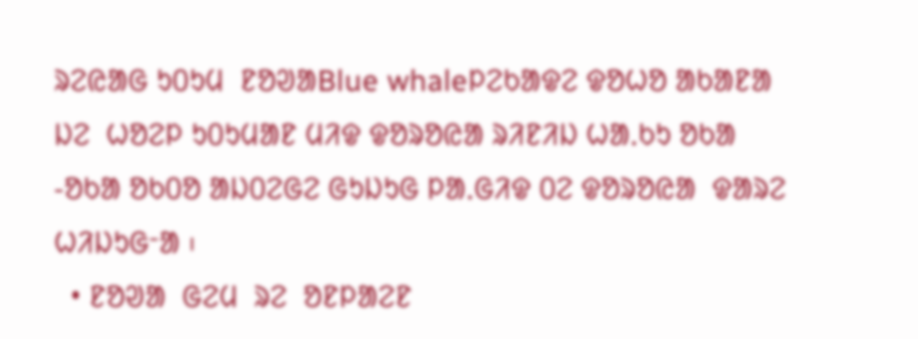ᱨᱮᱭᱟᱜ ᱩ᱐ᱩᱢ  ᱱᱚᱣᱟBlue whaleᱞᱮᱠᱟᱫᱮ ᱫᱚᱦᱚ ᱟᱠᱟᱱᱟ ᱡᱮ  ᱦᱚᱮᱞ ᱩ᱐ᱩᱢᱟᱱ ᱢᱤᱫ ᱫᱚᱨᱚᱭᱟ ᱨᱤᱱᱤᱡ ᱦᱟᱹᱠᱩ ᱚᱠᱟ -ᱚᱠᱟ ᱚᱠ᱐ᱚ ᱟᱡ᱐ᱮᱜᱮ ᱜᱩᱡᱩᱜ ᱞᱟᱹᱜᱤᱫ ᱐ᱮ ᱫᱚᱨᱚᱭᱟ  ᱫᱟᱨᱮ ᱦᱤᱡᱩᱜᱼᱟ ᱾
  • ᱱᱚᱣᱟ  ᱜᱮᱢ  ᱨᱮ  ᱚᱱᱞᱟᱮᱱ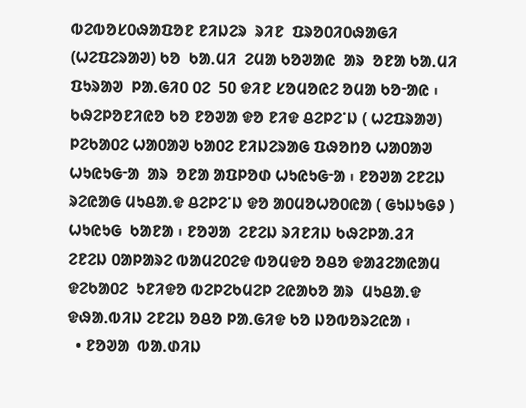ᱵᱮᱵᱚᱥ᱐ᱷᱟᱯᱚᱱ ᱱᱤᱡᱮᱨ  ᱨᱤᱱ  ᱯᱨᱚ᱐ᱤ᱐ᱷᱟᱜᱤ (ᱦᱮᱯᱮᱨᱟᱣ) ᱠᱚ  ᱠᱟᱹᱢᱤ  ᱮᱢᱟ ᱠᱚᱣᱟᱭ  ᱟᱨ  ᱚᱱᱟ ᱠᱟᱹᱢᱤ ᱯᱩᱨᱟᱣ  ᱞᱟᱹᱜᱤ᱐ ᱐ᱮ  50 ᱫᱤᱱ ᱥᱚᱢᱚᱭᱮ ᱚᱢᱟ ᱠᱚᱼᱟᱭ ᱾ ᱠᱷᱮᱞᱚᱱᱤᱭᱚ ᱠᱚ ᱱᱚᱣᱟ ᱫᱚ ᱱᱤᱫ ᱪᱮᱞᱮᱸᱡ ( ᱦᱮᱯᱨᱟᱣ) ᱞᱮᱠᱟ᱐ᱮ ᱦᱟ᱐ᱟᱣ ᱠᱟ᱐ᱮ ᱱᱤᱡᱮᱨᱟᱜ ᱯᱷᱚᱴᱚ ᱦᱟ᱐ᱟᱣ ᱦᱩᱭᱩᱜᱼᱟ  ᱟᱨ  ᱚᱱᱟ ᱟᱯᱞᱚᱰ ᱦᱩᱭᱩᱜᱼᱟ ᱾ ᱱᱚᱣᱟ ᱮᱱᱮᱡ ᱨᱮᱭᱟᱜ ᱢᱩᱪᱟᱹᱫ ᱪᱮᱞᱮᱸᱡ ᱫᱚ ᱟ᱐ᱢᱚᱦᱚ᱐ᱭᱟ ( ᱜᱩᱡᱩᱜᱽ ) ᱦᱩᱭᱩᱜ  ᱠᱟᱱᱟ ᱾ ᱱᱚᱣᱟ  ᱮᱱᱮᱡ ᱨᱤᱱᱤᱡ ᱠᱷᱮᱞᱟᱹᱲᱤ  ᱮᱱᱮᱡ ᱐ᱟᱞᱟᱨᱮ ᱵᱟᱢᱮ᱐ᱮᱫ ᱵᱚᱢᱫᱚ ᱚᱪᱚ ᱫᱟᱲᱮᱟᱭᱟᱢ  ᱫᱮᱠᱟ᱐ᱮ  ᱩᱱᱤᱫᱚ ᱵᱮᱞᱮᱠᱢᱮᱞ ᱮᱭᱟᱠᱚ ᱟᱨ  ᱢᱩᱪᱟᱹᱫ ᱫᱷᱟᱹᱵᱤᱡ ᱮᱱᱮᱡ ᱚᱪᱚ ᱞᱟᱹᱜᱤᱫ ᱠᱚ ᱡᱚᱵᱚᱨᱮᱭᱟ ᱾
  • ᱱᱚᱣᱟ  ᱵᱟᱹᱰᱤᱡ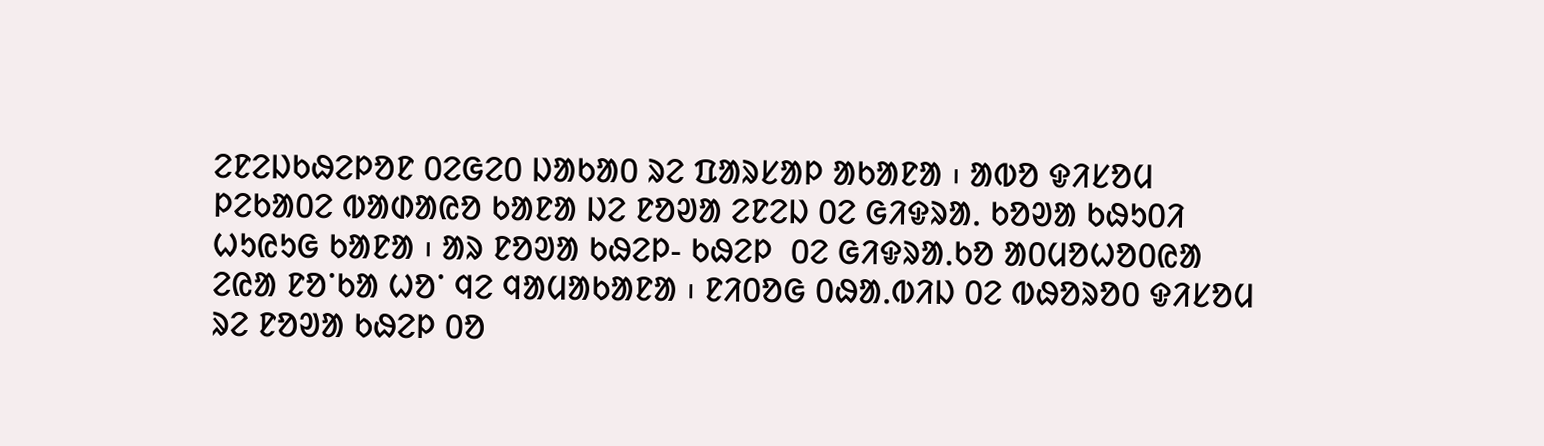ᱮᱱᱮᱡᱠᱷᱮᱞᱚᱱ ᱐ᱮᱜᱮ᱐ ᱡᱟᱠᱟ᱐ ᱨᱮ ᱯᱟᱨᱥᱟᱞ ᱟᱠᱟᱱᱟ ᱾ ᱟᱵᱚ ᱫᱤᱥᱚᱢ ᱞᱮᱠᱟ᱐ᱮ ᱵᱟᱰᱟᱭᱚ ᱠᱟᱱᱟ ᱡᱮ ᱱᱚᱣᱟ ᱮᱱᱮᱡ ᱐ᱮ ᱜᱤᱫᱨᱟᱹ ᱠᱚᱣᱟ ᱠᱷᱩ᱐ᱤ ᱦᱩᱭᱩᱜ ᱠᱟᱱᱟ ᱾ ᱟᱨ ᱱᱚᱣᱟ ᱠᱷᱮᱞ- ᱠᱷᱮᱞ  ᱐ᱮ ᱜᱤᱫᱨᱟᱹᱠᱚ ᱟ᱐ᱢᱚᱦᱚ᱐ᱭᱟ ᱮᱭᱟ ᱱᱚᱸᱠᱟ ᱦᱚᱸ ᱧᱮ ᱧᱟᱢᱟᱠᱟᱱᱟ ᱾ ᱱᱤ᱐ᱚᱜ ᱐ᱷᱟᱹᱵᱤᱡ ᱐ᱮ ᱵᱷᱚᱨᱚ᱐ ᱫᱤᱥᱚᱢ ᱨᱮ ᱱᱚᱣᱟ ᱠᱷᱮᱞ ᱐ᱚ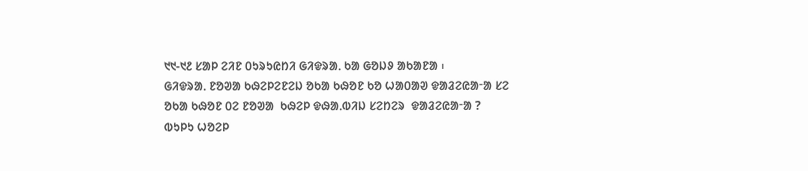᱑᱑-᱑᱒ ᱥᱟᱞ ᱮᱤᱱ ᱐ᱩᱨᱩᱭᱴᱤ ᱜᱤᱫᱨᱟᱹ ᱠᱟ ᱜᱚᱡᱽ ᱟᱠᱟᱱᱟ ᱾
ᱜᱤᱫᱨᱟᱹ ᱱᱚᱣᱟ ᱠᱷᱮᱞᱮᱱᱮᱡ ᱚᱠᱟ ᱠᱷᱚᱱ ᱠᱚ ᱦᱟ᱐ᱟᱣ ᱫᱟᱲᱮᱭᱟᱼᱟ ᱥᱮ ᱚᱠᱟ ᱠᱷᱚᱱ ᱐ᱮ ᱱᱚᱣᱟ  ᱠᱷᱮᱞ ᱫᱷᱟᱹᱵᱤᱡ ᱥᱮᱴᱮᱨ  ᱫᱟᱲᱮᱭᱟᱼᱟ ?
ᱵᱩᱞᱩ ᱦᱚᱮᱞ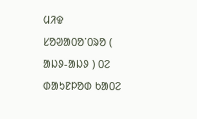ᱢᱤᱫ  ᱥᱚᱣᱟ᱐ᱚᱸ᱐ᱨᱚ ( ᱟᱡᱽ-ᱟᱡᱽ ) ᱐ᱮ ᱰᱟᱩᱱᱞᱚᱰ ᱠᱟ᱐ᱮ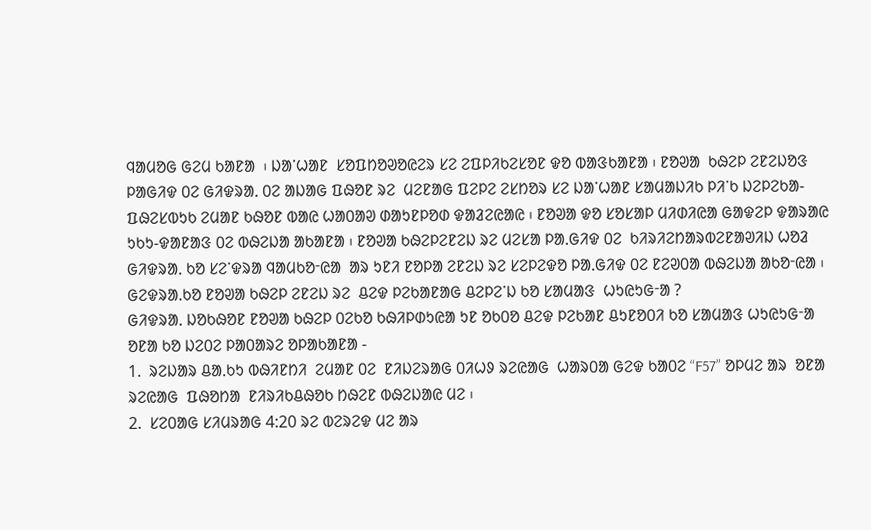ᱧᱟᱢᱚᱜ ᱜᱮᱢ ᱠᱟᱱᱟ  ᱾ ᱡᱟᱸᱦᱟᱱ  ᱥᱚᱯᱴᱚᱣᱚᱭᱮᱨ ᱥᱮ ᱮᱯᱞᱤᱠᱮᱥᱚᱱ ᱫᱚ ᱵᱟᱝᱠᱟᱱᱟ ᱾ ᱱᱚᱣᱟ  ᱠᱷᱮᱞ ᱮᱱᱮᱡᱚᱝ ᱞᱟᱜᱤᱫ ᱐ᱮ ᱜᱤᱫᱨᱟᱹ ᱐ᱮ ᱟᱡᱟᱜ ᱯᱷᱚᱱ ᱨᱮ  ᱢᱮᱱᱟᱜ ᱯᱮᱞᱮ ᱮᱥᱴᱚᱨ ᱥᱮ ᱡᱟᱸᱦᱟᱱ ᱥᱟᱢᱟᱡᱤᱠ ᱞᱤᱸᱠ ᱡᱮᱞᱮᱠᱟ- ᱯᱷᱮᱥᱵᱩᱠ ᱮᱢᱟᱱ ᱠᱷᱚᱱ ᱵᱟᱭ ᱦᱟ᱐ᱟᱣ ᱰᱟᱩᱱᱞᱚᱰ ᱫᱟᱲᱮᱭᱟᱭ ᱾ ᱱᱚᱣᱟ ᱫᱚ ᱥᱚᱥᱟᱞ ᱢᱤᱰᱤᱭᱟ ᱜᱟᱫᱮᱞ ᱫᱟᱨᱟᱭ ᱩᱠᱩ-ᱫᱟᱱᱟᱝ ᱐ᱮ ᱵᱷᱮᱡᱟ ᱟᱠᱟᱱᱟ ᱾ ᱱᱚᱣᱟ ᱠᱷᱮᱞᱮᱱᱮᱡ ᱨᱮ ᱢᱮᱥᱟ ᱞᱟᱹᱜᱤᱫ ᱐ᱮ  ᱠᱤᱨᱤᱮᱴᱟᱨᱵᱮᱱᱟᱣᱤᱡ ᱦᱚᱲ  ᱜᱤᱫᱨᱟᱹ ᱠᱚ ᱥᱮᱸᱫᱨᱟ ᱧᱟᱢᱠᱚᱼᱭᱟ  ᱟᱨ ᱩᱱᱤ ᱱᱚᱞᱟ ᱮᱱᱮᱡ ᱨᱮ ᱥᱮᱞᱮᱫᱚ ᱞᱟᱹᱜᱤᱫ ᱐ᱮ ᱱᱮᱣ᱐ᱟ ᱵᱷᱮᱡᱟ ᱟᱠᱚᱼᱭᱟ ᱾
ᱜᱮᱫᱨᱟ.ᱠᱚ ᱱᱚᱣᱟ ᱠᱷᱮᱞ ᱮᱱᱮᱡ ᱨᱮ  ᱪᱮᱫ ᱞᱮᱠᱟᱱᱟᱜ ᱪᱮᱞᱮᱸᱡ ᱠᱚ ᱥᱟᱢᱟᱝ  ᱦᱩᱭᱩᱜᱼᱟ ?
ᱜᱤᱫᱨᱟᱹ ᱡᱚᱠᱷᱚᱱ ᱱᱚᱣᱟ ᱠᱷᱮᱞ ᱐ᱮᱠᱚ ᱠᱷᱤᱞᱰᱩᱭᱟ ᱩᱱ ᱚᱠ᱐ᱚ ᱪᱮᱫ ᱞᱮᱠᱟᱱ ᱪᱩᱱᱚ᱐ᱤ ᱠᱚ ᱥᱟᱢᱟᱝ ᱦᱩᱭᱩᱜᱼᱟ  ᱚᱱᱟ ᱠᱚ ᱡᱮ᱐ᱮ ᱞᱟ᱐ᱟᱨᱮ ᱚᱞᱟᱠᱟᱱᱟ -
1.  ᱨᱮᱡᱟᱨ ᱪᱟᱹᱠᱩ ᱵᱷᱤᱱᱴᱤ  ᱮᱢᱟᱱ ᱐ᱮ  ᱱᱤᱡᱮᱨᱟᱜ ᱐ᱤᱦᱽ ᱨᱮᱭᱟᱜ  ᱦᱟᱨ᱐ᱟ ᱜᱮᱫ ᱠᱟ᱐ᱮ “F57” ᱚᱞᱢᱮ ᱟᱨ  ᱚᱱᱟ ᱨᱮᱭᱟᱜ  ᱯᱷᱚᱴᱟ  ᱱᱤᱨᱤᱠᱪᱷᱚᱠ ᱴᱷᱮᱱ ᱵᱷᱮᱡᱟᱭ ᱢᱮ ᱾
2.  ᱥᱮ᱐ᱟᱜ ᱥᱤᱢᱨᱟᱜ 4:20 ᱨᱮ ᱵᱮᱨᱮᱫ ᱢᱮ ᱟᱨ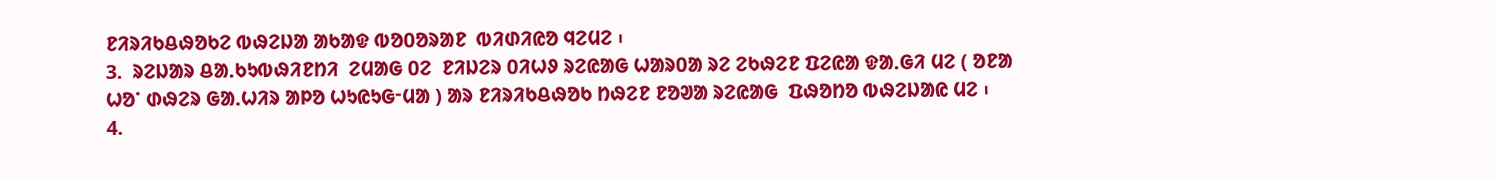ᱱᱤᱨᱤᱠᱪᱷᱚᱠᱮ ᱵᱷᱮᱡᱟ ᱟᱠᱟᱫ ᱵᱚ᱐ᱚᱨᱟᱱ  ᱵᱤᱰᱤᱭᱚ ᱧᱮᱢᱮ ᱾
3.  ᱨᱮᱡᱟᱨ ᱪᱟᱹᱠᱩᱵᱷᱤᱱᱴᱤ  ᱮᱢᱟᱜ ᱐ᱮ  ᱱᱤᱡᱮᱨ ᱐ᱤᱦᱽ ᱨᱮᱭᱟᱜ ᱦᱟᱨ᱐ᱟ ᱨᱮ ᱮᱠᱷᱮᱱ ᱯᱮᱭᱟ ᱫᱟᱹᱜᱤ ᱢᱮ ( ᱚᱱᱟ ᱦᱚᱸ ᱰᱷᱮᱨ ᱜᱟᱹᱦᱤᱨ ᱟᱞᱚ ᱦᱩᱭᱩᱜᱼᱢᱟ ) ᱟᱨ ᱱᱤᱨᱤᱠᱪᱷᱚᱠ ᱴᱷᱮᱱ ᱱᱚᱣᱟ ᱨᱮᱭᱟᱜ  ᱯᱷᱚᱴᱚ ᱵᱷᱮᱡᱟᱭ ᱢᱮ ᱾
4.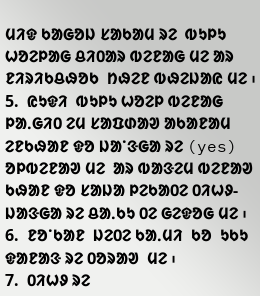ᱢᱤᱫ ᱠᱟᱜᱚᱡ ᱥᱟᱠᱟᱢ ᱨᱮ  ᱵᱩᱞᱩ ᱦᱚᱮᱞᱟᱜ ᱪᱤ᱐ᱟᱨ ᱵᱮᱱᱟᱜ ᱢᱮ ᱟᱨ ᱱᱤᱨᱤᱠᱪᱷᱚᱠ  ᱴᱷᱮᱱ ᱵᱷᱮᱡᱟᱭ ᱢᱮ ᱾
5.  ᱭᱩᱫᱤ  ᱵᱩᱞᱩ ᱦᱚᱮᱞ ᱵᱮᱱᱟᱜ ᱞᱟᱹᱜᱤ᱐ ᱮᱢ ᱥᱟᱯᱰᱟᱣ ᱟᱠᱟᱱᱟᱢ ᱮᱱᱠᱷᱟᱱ ᱫᱚ ᱡᱟᱸᱝᱜᱟ ᱨᱮ (yes) ᱚᱞᱵᱮᱱᱟᱣ ᱢᱮ  ᱟᱨ ᱵᱟᱝᱮᱢ ᱵᱮᱱᱟᱣ ᱠᱷᱟᱱ ᱫᱚ ᱥᱟᱡᱟ ᱞᱮᱠᱟ᱐ᱮ ᱐ᱤᱦᱽ-ᱡᱟᱝᱜᱟ ᱨᱮ ᱪᱟᱹᱠᱩ ᱐ᱮ ᱜᱮᱫᱚᱜ ᱢᱮ ᱾
6.  ᱱᱚᱸᱠᱟᱱ  ᱡᱮ᱐ᱮ ᱠᱟᱹᱢᱤ  ᱠᱚ  ᱩᱠᱩ ᱫᱟᱱᱟᱝ ᱨᱮ ᱐ᱚᱨᱟᱣ  ᱢᱮ ᱾
7.  ᱐ᱤᱦᱽ ᱨᱮ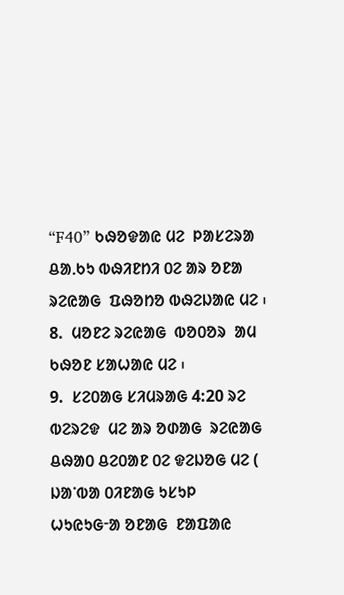“F40” ᱠᱷᱚᱫᱟᱭ ᱢᱮ  ᱞᱟᱥᱮᱨᱟ ᱪᱟᱹᱠᱩ ᱵᱷᱤᱱᱴᱤ ᱐ᱮ ᱟᱨ ᱚᱱᱟ  ᱨᱮᱭᱟᱜ  ᱯᱷᱚᱴᱚ ᱵᱷᱮᱡᱟᱭ ᱢᱮ ᱾
8.  ᱢᱚᱱᱮ ᱨᱮᱭᱟᱜ  ᱵᱚ᱐ᱚᱨ  ᱟᱢ ᱠᱷᱚᱱ ᱥᱟᱦᱟᱭ ᱢᱮ ᱾
9.  ᱥᱮ᱐ᱟᱜ ᱥᱤᱢᱨᱟᱜ 4:20 ᱨᱮ ᱵᱮᱨᱮᱫ  ᱢᱮ ᱟᱨ ᱚᱰᱟᱜ  ᱨᱮᱭᱟᱜ ᱪᱷᱟ᱐ ᱪᱮ᱐ᱟᱱ ᱐ᱮ ᱫᱮᱡᱚᱜ ᱢᱮ ( ᱡᱟᱸᱵᱟ ᱐ᱤᱱᱟᱜ ᱩᱥᱩᱞ ᱦᱩᱭᱩᱜᱼᱟ ᱚᱱᱟᱜ  ᱱᱟᱯᱟᱭ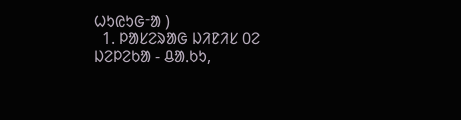ᱦᱩᱭᱩᱜᱼᱟ )
  1. ᱞᱟᱥᱮᱨᱟᱜ ᱡᱤᱱᱤᱥ ᱐ᱮ ᱡᱮᱞᱮᱠᱟ - ᱪᱟᱹᱠᱩ,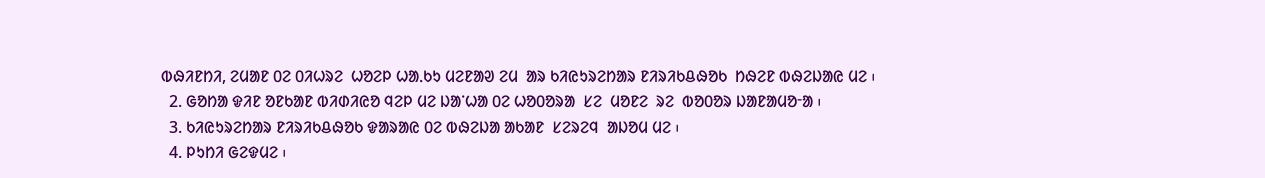ᱵᱷᱤᱱᱴᱤ, ᱮᱢᱟᱱ ᱐ᱮ ᱐ᱤᱦᱨᱮ  ᱦᱚᱮᱞ ᱦᱟᱹᱠᱩ ᱢᱮᱱᱟᱣ ᱮᱢ  ᱟᱨ ᱠᱤᱭᱩᱨᱮᱴᱟᱨ ᱱᱤᱨᱤᱠᱪᱷᱚᱠ  ᱴᱷᱮᱱ ᱵᱷᱮᱡᱟᱭ ᱢᱮ ᱾
  2. ᱜᱚᱴᱟ ᱫᱤᱱ ᱚᱱᱠᱟᱱ ᱵᱤᱰᱤᱭᱚ ᱧᱮᱞ ᱢᱮ ᱡᱟᱸᱦᱟ ᱐ᱮ ᱦᱚ᱐ᱚᱨᱟ  ᱥᱮ  ᱢᱚᱱᱮ  ᱨᱮ  ᱵᱚ᱐ᱚᱨ ᱡᱟᱱᱟᱢᱚᱼᱟ ᱾
  3. ᱠᱤᱭᱩᱨᱮᱴᱟᱨ ᱱᱤᱨᱤᱠᱪᱷᱚᱠ ᱫᱟᱨᱟᱭ ᱐ᱮ ᱵᱷᱮᱡᱟ ᱟᱠᱟᱱ  ᱥᱮᱨᱮᱧ  ᱟᱡᱚᱢ ᱢᱮ ᱾
  4. ᱞᱩᱴᱤ ᱜᱮᱫᱢᱮ ᱾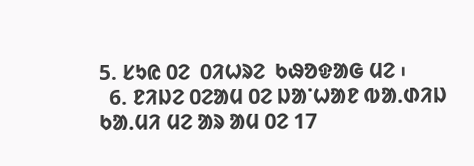5. ᱥᱩᱭ ᱐ᱮ  ᱐ᱤᱦᱨᱮ  ᱠᱷᱚᱫᱟᱜ ᱢᱮ ᱾
  6. ᱱᱤᱡᱮ ᱐ᱮᱟᱢ ᱐ᱮ ᱡᱟᱸᱦᱟᱱ ᱵᱟᱹᱰᱤᱡ ᱠᱟᱹᱢᱤ ᱢᱮ ᱟᱨ ᱟᱢ ᱐ᱮ 17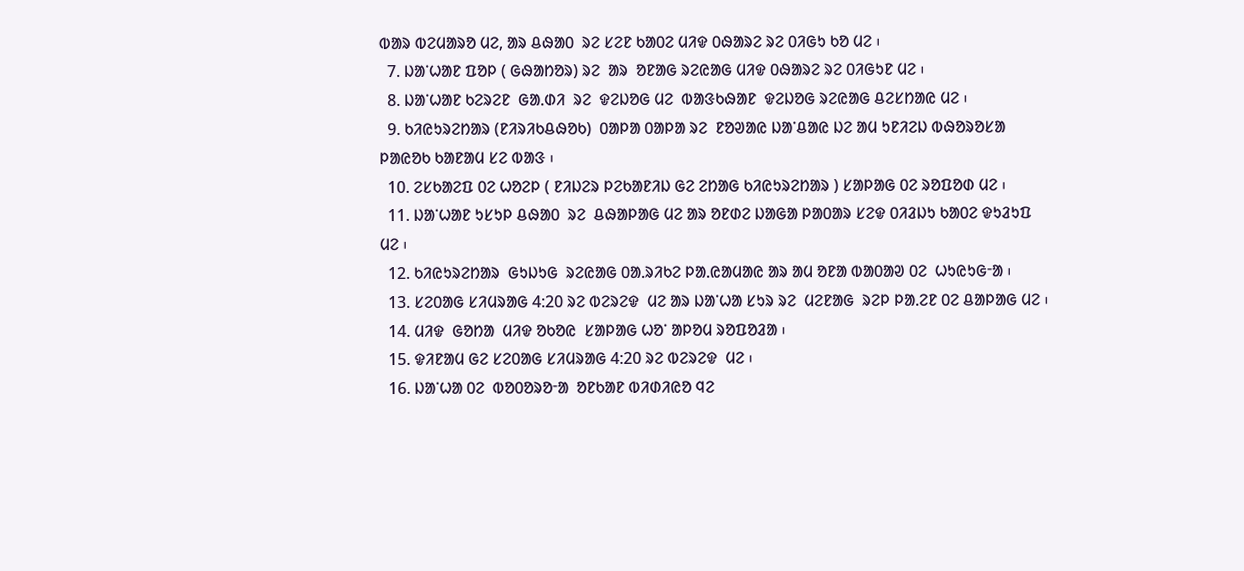ᱵᱟᱨ ᱵᱮᱢᱟᱨᱚ ᱢᱮ, ᱟᱨ ᱪᱷᱟ᱐  ᱨᱮ ᱥᱮᱱ ᱠᱟ᱐ᱮ ᱢᱤᱫ ᱐ᱷᱟᱨᱮ ᱨᱮ ᱐ᱤᱜᱩ ᱠᱚ ᱢᱮ ᱾
  7. ᱡᱟᱸᱦᱟᱱ ᱯᱚᱞ ( ᱜᱷᱟᱴᱚᱨ) ᱨᱮ  ᱟᱨ  ᱚᱱᱟᱜ ᱨᱮᱭᱟᱜ ᱢᱤᱫ ᱐ᱷᱟᱨᱮ ᱨᱮ ᱐ᱤᱜᱩᱱ ᱢᱮ ᱾
  8. ᱡᱟᱸᱦᱟᱱ ᱠᱮᱨᱮᱱ  ᱜᱟᱹᱰᱤ  ᱨᱮ  ᱫᱮᱡᱚᱜ ᱢᱮ  ᱵᱟᱝᱠᱷᱟᱱ  ᱫᱮᱡᱚᱜ ᱨᱮᱭᱟᱜ ᱪᱮᱥᱴᱟᱭ ᱢᱮ ᱾
  9. ᱠᱤᱭᱩᱨᱮᱴᱟᱨ (ᱱᱤᱨᱤᱠᱪᱷᱚᱠ)  ᱐ᱟᱞᱟ ᱐ᱟᱞᱟ ᱨᱮ  ᱱᱚᱣᱟᱭ ᱡᱟᱸᱪᱟᱭ ᱡᱮ ᱟᱢ ᱩᱱᱤᱮᱡ ᱵᱷᱚᱨᱚᱥᱟ ᱞᱟᱭᱚᱠ ᱠᱟᱱᱟᱢ ᱥᱮ ᱵᱟᱝ ᱾
  10. ᱮᱥᱠᱟᱮᱯ ᱐ᱮ ᱦᱚᱮᱞ ( ᱱᱤᱡᱮᱨ ᱞᱮᱠᱟᱱᱤᱡ ᱜᱮ ᱮᱴᱟᱜ ᱠᱤᱭᱩᱨᱮᱴᱟᱨ ) ᱥᱟᱞᱟᱜ ᱐ᱮ ᱨᱚᱯᱚᱰ ᱢᱮ ᱾
  11. ᱡᱟᱸᱦᱟᱱ ᱩᱥᱩᱞ ᱪᱷᱟ᱐  ᱨᱮ  ᱪᱷᱟᱞᱟᱜ ᱢᱮ ᱟᱨ ᱚᱱᱰᱮ ᱡᱟᱜᱟ ᱞᱟ᱐ᱟᱨ ᱥᱮᱫ ᱐ᱤᱲᱡᱩ ᱠᱟ᱐ᱮ ᱫᱩᱲᱩᱯ ᱢᱮ ᱾
  12. ᱠᱤᱭᱩᱨᱮᱴᱟᱨ  ᱜᱩᱡᱩᱜ  ᱨᱮᱭᱟᱜ ᱐ᱟᱹᱨᱤᱠᱮ ᱞᱟᱹᱭᱟᱢᱟᱭ ᱟᱨ ᱟᱢ ᱚᱱᱟ ᱵᱟ᱐ᱟᱣ ᱐ᱮ  ᱦᱩᱭᱩᱜᱼᱟ ᱾
  13. ᱥᱮ᱐ᱟᱜ ᱥᱤᱢᱨᱟᱜ 4:20 ᱨᱮ ᱵᱮᱨᱮᱫ  ᱢᱮ ᱟᱨ ᱡᱟᱸᱦᱟ ᱥᱩᱨ ᱨᱮ  ᱢᱮᱱᱟᱜ  ᱨᱮᱞ ᱞᱟᱹᱮᱱ ᱐ᱮ ᱪᱟᱞᱟᱜ ᱢᱮ ᱾
  14. ᱢᱤᱫ  ᱜᱚᱴᱟ  ᱢᱤᱫ ᱚᱠᱚᱭ  ᱥᱟᱞᱟᱜ ᱦᱚᱸ ᱟᱞᱚᱢ ᱨᱚᱯᱚᱲᱟ ᱾
  15. ᱫᱤᱱᱟᱢ ᱜᱮ ᱥᱮ᱐ᱟᱜ ᱥᱤᱢᱨᱟᱜ 4:20 ᱨᱮ ᱵᱮᱨᱮᱫ  ᱢᱮ ᱾
  16. ᱡᱟᱸᱦᱟ ᱐ᱮ  ᱵᱚ᱐ᱚᱨᱚᱼᱟ  ᱚᱱᱠᱟᱱ ᱵᱤᱰᱤᱭᱚ ᱧᱮ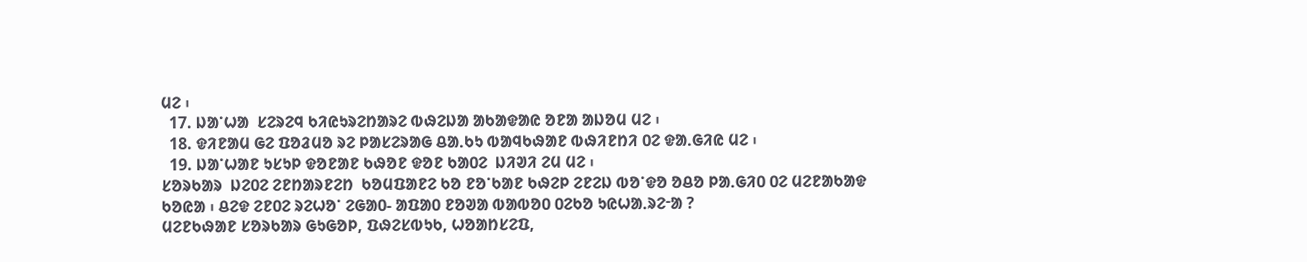ᱢᱮ ᱾
  17. ᱡᱟᱸᱦᱟ  ᱥᱮᱨᱮᱧ ᱠᱤᱭᱩᱨᱮᱴᱟᱨᱮ ᱵᱷᱮᱡᱟ ᱟᱠᱟᱫᱟᱭ ᱚᱱᱟ ᱟᱡᱚᱢ ᱢᱮ ᱾
  18. ᱫᱤᱱᱟᱢ ᱜᱮ ᱯᱚᱲᱢᱚ ᱨᱮ ᱞᱟᱥᱮᱨᱟᱜ ᱪᱟᱹᱠᱩ ᱵᱟᱧᱠᱷᱟᱱ ᱵᱷᱤᱱᱴᱤ ᱐ᱮ ᱫᱟᱹᱜᱤᱭ ᱢᱮ ᱾
  19. ᱡᱟᱸᱦᱟᱱ ᱩᱥᱩᱞ ᱫᱚᱱᱟᱱ ᱠᱷᱚᱱ ᱫᱚᱱ ᱠᱟ᱐ᱮ  ᱡᱤᱣᱤ ᱮᱢ ᱢᱮ ᱾
ᱥᱚᱨᱠᱟᱨ  ᱡᱮ᱐ᱮ ᱮᱱᱴᱟᱨᱱᱮᱴ  ᱠᱚᱢᱯᱟᱱᱮ ᱠᱚ ᱱᱚᱸᱠᱟᱱ ᱠᱷᱮᱞ ᱮᱱᱮᱡ ᱵᱚᱸᱫᱚ ᱚᱪᱚ ᱞᱟᱹᱜᱤ᱐ ᱐ᱮ ᱢᱮᱱᱟᱠᱟᱫ ᱠᱚᱭᱟ ᱾ ᱪᱮᱫ ᱮᱱ᱐ᱮ ᱨᱮᱦᱚᱸ ᱮᱜᱟ᱐- ᱟᱯᱟ᱐ ᱱᱚᱣᱟ ᱵᱟᱵᱚ᱐ ᱐ᱮᱠᱚ ᱩᱭᱦᱟᱹᱨᱮᱼᱟ ?
ᱢᱮᱱᱠᱷᱟᱱ ᱥᱚᱨᱠᱟᱨ ᱜᱩᱜᱚᱞ, ᱯᱷᱮᱥᱵᱩᱠ, ᱦᱚᱟᱴᱥᱮᱯ,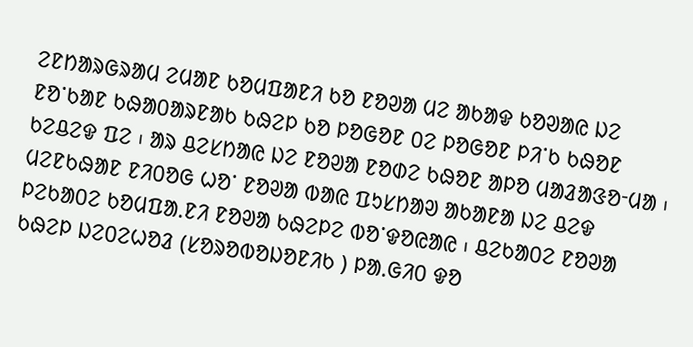ᱮᱱᱴᱟᱨᱜᱨᱟᱢ ᱮᱢᱟᱱ ᱠᱚᱢᱯᱟᱱᱤ ᱠᱚ ᱱᱚᱣᱟ ᱢᱮ ᱟᱠᱟᱫ ᱠᱚᱣᱟᱭ ᱡᱮ ᱱᱚᱸᱠᱟᱱ ᱠᱷᱟ᱐ᱟᱨᱱᱟᱠ ᱠᱷᱮᱞ ᱠᱚ ᱞᱚᱜᱚᱱ ᱐ᱮ ᱞᱚᱜᱚᱱ ᱞᱤᱸᱠ ᱠᱷᱚᱱ ᱠᱮᱪᱮᱫ ᱯᱮ ᱾ ᱟᱨ ᱪᱮᱥᱴᱟᱭ ᱡᱮ ᱱᱚᱣᱟ ᱱᱚᱰᱮ ᱠᱷᱚᱱ ᱟᱞᱚ ᱢᱟᱲᱟᱝᱚᱼᱢᱟ ᱾ ᱢᱮᱱᱠᱷᱟᱱ ᱱᱤ᱐ᱚᱜ ᱦᱚᱸ ᱱᱚᱣᱟ ᱵᱟᱭ ᱯᱩᱥᱴᱟᱣ ᱟᱠᱟᱱᱟ ᱡᱮ ᱪᱮᱫ ᱞᱮᱠᱟ᱐ᱮ ᱠᱚᱢᱯᱟᱹᱱᱤ ᱱᱚᱣᱟ ᱠᱷᱮᱞᱮ ᱵᱚᱸᱫᱚᱭᱟᱭ ᱾ ᱪᱮᱠᱟ᱐ᱮ ᱱᱚᱣᱟ  ᱠᱷᱮᱞ ᱡᱮ᱐ᱮᱦᱚᱲ (ᱥᱚᱨᱚᱵᱚᱡᱚᱱᱤᱠ ) ᱞᱟᱹᱜᱤ᱐ ᱫᱚ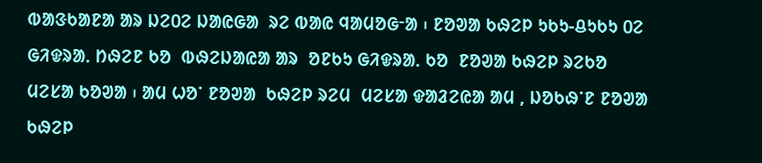ᱵᱟᱝᱠᱟᱱᱟ ᱟᱨ ᱡᱮ᱐ᱮ ᱡᱟᱭᱜᱟ  ᱨᱮ ᱵᱟᱭ ᱧᱟᱢᱚᱜᱼᱟ ᱾ ᱱᱚᱣᱟ ᱠᱷᱮᱞ ᱩᱠᱩ-ᱪᱩᱠᱩ ᱐ᱮ ᱜᱤᱫᱨᱟᱹ ᱴᱷᱮᱱ ᱠᱚ  ᱵᱷᱮᱡᱟᱭᱟ ᱟᱨ  ᱚᱱᱠᱩ ᱜᱤᱫᱨᱟᱹ ᱠᱚ  ᱱᱚᱣᱟ ᱠᱷᱮᱞ ᱨᱮᱠᱚ ᱢᱮᱥᱟ ᱠᱚᱣᱟ ᱾ ᱟᱢ ᱦᱚᱸ ᱱᱚᱣᱟ  ᱠᱷᱮᱞ ᱨᱮᱢ  ᱢᱮᱥᱟ ᱫᱟᱲᱮᱭᱟ ᱟᱢ , ᱡᱚᱠᱷᱸᱱ ᱱᱚᱣᱟ ᱠᱷᱮᱞ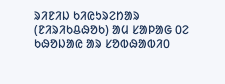ᱨᱤᱱᱤᱡ ᱠᱤᱭᱩᱨᱮᱴᱟᱨ (ᱱᱤᱨᱤᱠᱪᱷᱚᱠ) ᱟᱢ ᱥᱟᱞᱟᱜ ᱐ᱮ ᱠᱷᱚᱡᱟᱭ ᱟᱨ ᱥᱚᱵᱷᱟᱵᱤ᱐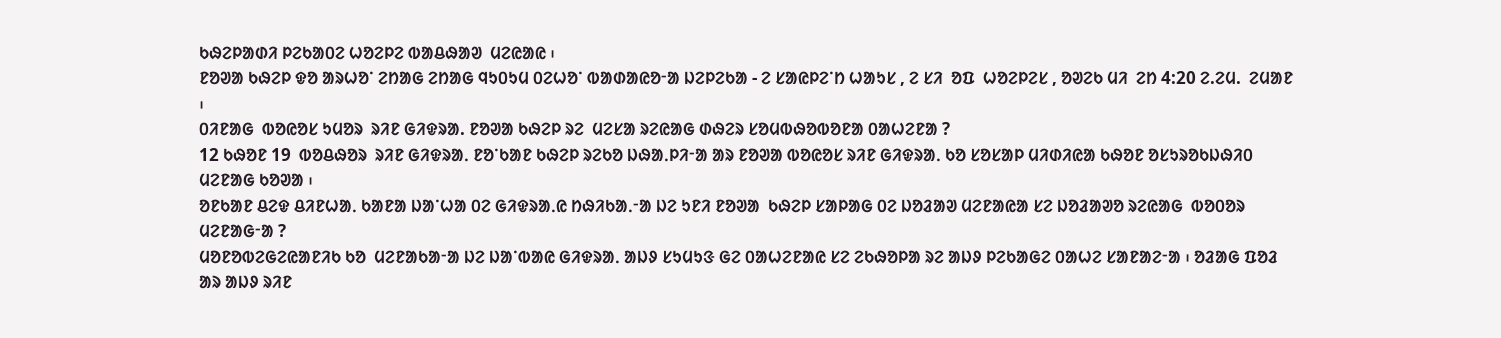ᱠᱷᱮᱞᱟᱰᱤ ᱞᱮᱠᱟ᱐ᱮ ᱦᱚᱮᱞᱮ ᱵᱟᱪᱷᱟᱣ  ᱢᱮᱭᱟᱭ ᱾
ᱱᱚᱣᱟ ᱠᱷᱮᱞ ᱫᱚ ᱟᱨᱦᱚᱸ ᱮᱴᱟᱜ ᱮᱴᱟᱜ ᱧᱩ᱐ᱩᱢ ᱐ᱮᱦᱚᱸ ᱵᱟᱰᱟᱭᱚᱼᱟ ᱡᱮᱞᱮᱠᱟ - ᱮ ᱥᱟᱭᱞᱮᱸᱴ ᱦᱟᱩᱥ , ᱮ ᱥᱤ  ᱚᱯ  ᱦᱚᱮᱞᱮᱥ , ᱚᱣᱮᱠ ᱢᱤ  ᱮᱴ 4:20 ᱮ.ᱮᱢ.  ᱮᱢᱟᱱ ᱾
᱐ᱤᱱᱟᱜ  ᱵᱚᱭᱚᱥ ᱩᱢᱚᱨ  ᱨᱤᱱ ᱜᱤᱫᱨᱟ. ᱱᱚᱣᱟ ᱠᱷᱮᱞ ᱨᱮ  ᱢᱮᱥᱟ ᱨᱮᱭᱟᱜ ᱰᱷᱮᱨ ᱥᱚᱢᱵᱷᱚᱵᱚᱱᱟ ᱐ᱟᱦᱮᱱᱟ ?
12 ᱠᱷᱚᱱ 19  ᱵᱚᱪᱷᱚᱨ  ᱨᱤᱱ ᱜᱤᱫᱨᱟᱹ ᱱᱚᱸᱠᱟᱱ ᱠᱷᱮᱞ ᱨᱮᱠᱚ ᱡᱷᱟᱹᱞᱤᱼᱟ ᱟᱨ ᱱᱚᱣᱟ ᱵᱚᱭᱚᱥ ᱨᱤᱱ ᱜᱤᱫᱨᱟᱹ ᱠᱚ ᱥᱚᱥᱟᱞ ᱢᱤᱰᱤᱭᱟ ᱠᱷᱚᱱ ᱚᱥᱩᱨᱚᱠᱡᱷᱤ᱐ ᱢᱮᱱᱟᱜ ᱠᱚᱣᱟ ᱾
ᱚᱱᱠᱟᱱ ᱪᱮᱫ ᱪᱤᱱᱦᱟᱹ ᱠᱟᱱᱟ ᱡᱟᱸᱦᱟ ᱐ᱮ ᱜᱤᱫᱨᱟᱹᱭ ᱴᱷᱤᱠᱟᱹᱼᱟ ᱡᱮ ᱩᱱᱤ ᱱᱚᱣᱟ  ᱠᱷᱮᱞ ᱥᱟᱞᱟᱜ ᱐ᱮ ᱡᱚᱲᱟᱣ ᱢᱮᱱᱟᱭᱟ ᱥᱮ ᱡᱚᱲᱟᱣᱚ ᱨᱮᱭᱟᱜ  ᱵᱚ᱐ᱚᱨ ᱢᱮᱱᱟᱜᱼᱟ ?
ᱢᱚᱱᱚᱵᱮᱜᱮᱭᱟᱱᱤᱠ ᱠᱚ  ᱢᱮᱱᱟᱠᱟᱼᱟ ᱡᱮ ᱡᱟᱸᱵᱟᱭ ᱜᱤᱫᱨᱟᱹ ᱟᱡᱽ ᱥᱩᱢᱩᱝ ᱜᱮ ᱐ᱟᱦᱮᱱᱟᱭ ᱥᱮ ᱮᱠᱷᱚᱞᱟ ᱨᱮ ᱟᱡᱽ ᱞᱮᱠᱟᱜᱮ ᱐ᱟᱦᱮ ᱥᱟᱱᱟᱮᱼᱟ ᱾ ᱚᱲᱟᱜ ᱯᱚᱲ ᱟᱨ ᱟᱡᱽ ᱨᱤᱱ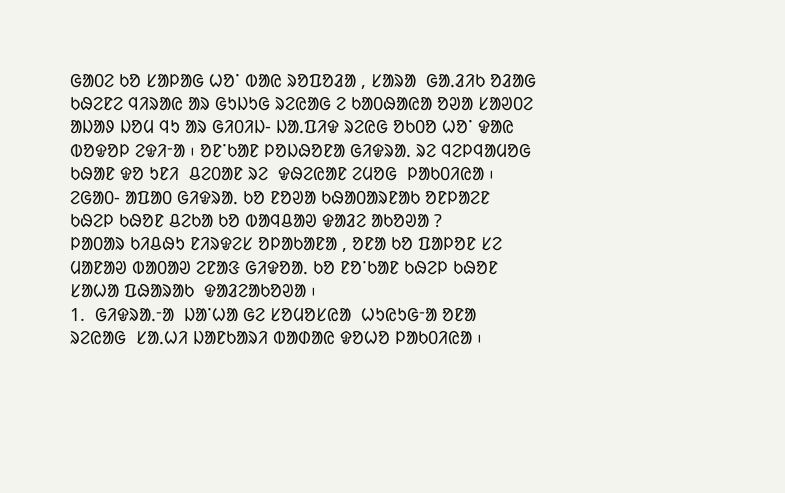ᱜᱟ᱐ᱮ ᱠᱚ ᱥᱟᱞᱟᱜ ᱦᱚᱸ ᱵᱟᱭ ᱨᱚᱯᱚᱲᱟ , ᱥᱟᱨᱟ  ᱜᱟᱹᱲᱤᱠ ᱚᱲᱟᱜ ᱠᱷᱮᱱᱮ ᱧᱤᱨᱟᱭ ᱟᱨ ᱜᱩᱡᱩᱜ ᱨᱮᱭᱟᱜ ᱮ ᱠᱟ᱐ᱷᱟᱭᱟ ᱚᱣᱟ ᱥᱟᱣ᱐ᱮ ᱟᱡᱟᱽ ᱡᱚᱢ ᱧᱩ ᱟᱨ ᱜᱤ᱐ᱤᱡ- ᱡᱟᱹᱯᱤᱫ ᱨᱮᱭᱜ ᱚᱠ᱐ᱚ ᱦᱚᱸ ᱫᱟᱭ ᱵᱚᱫᱚᱞ ᱮᱫᱤᱼᱟ ᱾ ᱚᱱᱸᱠᱟᱱ ᱞᱚᱡᱷᱚᱱᱟ ᱜᱤᱫᱨᱟᱹ ᱨᱮ ᱧᱮᱞᱧᱟᱢᱚᱜ ᱠᱷᱟᱱ ᱫᱚ ᱩᱱᱤ  ᱪᱮ᱐ᱟᱱ ᱨᱮ  ᱫᱷᱮᱭᱟᱱ ᱮᱢᱚᱜ  ᱞᱟᱠ᱐ᱤᱭᱟ ᱾
ᱮᱜᱟ᱐- ᱟᱯᱟ᱐ ᱜᱤᱫᱨᱟᱹ ᱠᱚ ᱱᱚᱣᱟ ᱠᱷᱟ᱐ᱟᱨᱱᱟᱠ ᱚᱱᱞᱟᱮᱱ  ᱠᱷᱮᱞ ᱠᱷᱚᱱ ᱪᱮᱠᱟ ᱠᱚ ᱵᱟᱧᱪᱟᱣ ᱫᱟᱲᱮ ᱟᱠᱚᱣᱟ ?
ᱞᱟ᱐ᱟᱨ ᱠᱤᱪᱷᱩ ᱱᱤᱨᱫᱮᱥ ᱚᱞᱟᱠᱟᱱᱟ , ᱚᱱᱟ ᱠᱚ ᱯᱟᱞᱚᱱ ᱥᱮ  ᱢᱟᱱᱟᱣ ᱵᱟ᱐ᱟᱣ ᱮᱱᱟᱝ ᱜᱤᱫᱚᱟᱹ ᱠᱚ ᱱᱚᱸᱠᱟᱱ ᱠᱷᱮᱞ ᱠᱷᱚᱱ ᱥᱟᱦᱟ ᱯᱷᱟᱨᱟᱠ  ᱫᱟᱲᱮᱟᱠᱚᱣᱟ ᱾
1.  ᱜᱤᱫᱨᱟᱹᱼᱟ  ᱡᱟᱸᱦᱟ ᱜᱮ ᱥᱚᱢᱚᱥᱭᱟ  ᱦᱩᱭᱩᱜᱼᱟ ᱚᱱᱟ  ᱨᱮᱭᱟᱜ  ᱥᱟᱹᱦᱤ ᱡᱟᱱᱠᱟᱨᱤ ᱵᱟᱰᱟᱭ ᱫᱚᱦᱚ ᱞᱟᱠ᱐ᱤᱭᱟ ᱾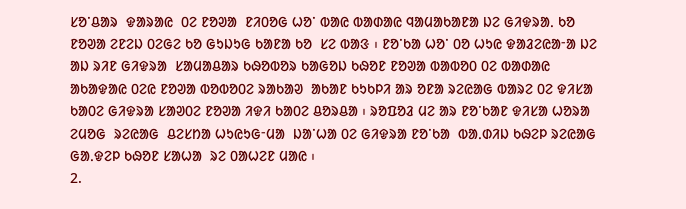ᱥᱚᱸᱪᱟᱨ  ᱫᱟᱨᱟᱭ  ᱐ᱮ ᱱᱚᱣᱟ  ᱱᱤ᱐ᱚᱜ ᱦᱚᱸ ᱵᱟᱭ ᱵᱟᱰᱟᱭ ᱧᱟᱢᱟᱠᱟᱱᱟ ᱡᱮ ᱜᱤᱫᱨᱟᱹ ᱠᱚ ᱱᱚᱣᱟ ᱮᱱᱮᱡ ᱐ᱮᱜᱮ ᱠᱚ ᱜᱩᱡᱩᱜ ᱠᱟᱱᱟ ᱠᱚ  ᱥᱮ ᱵᱟᱝ ᱾ ᱱᱚᱸᱠᱟ ᱦᱚᱸ ᱐ᱚ ᱦᱩᱭ ᱫᱟᱲᱮᱭᱟᱼᱟ ᱡᱮ ᱟᱡ ᱨᱤᱱ ᱜᱤᱫᱨᱟ  ᱥᱟᱢᱟᱪᱟᱨ ᱠᱷᱚᱵᱚᱨ ᱠᱟᱜᱚᱡ ᱠᱷᱚᱱ ᱱᱚᱣᱟ ᱵᱟᱵᱚ᱐ ᱐ᱮ ᱵᱟᱰᱟᱭ ᱟᱠᱟᱫᱟᱭ ᱐ᱮᱭ ᱱᱚᱣᱟ ᱵᱚᱵᱚ᱐ᱮ ᱨᱟᱠᱟᱣ  ᱟᱠᱟᱱ ᱠᱩᱠᱞᱤ ᱟᱨ ᱚᱱᱟ ᱨᱮᱭᱟᱜ ᱵᱟᱨᱮ ᱐ᱮ ᱫᱤᱥᱟ ᱠᱟ᱐ᱮ ᱜᱤᱫᱨᱟ ᱥᱟᱣ᱐ᱮ ᱱᱚᱣᱟ ᱤᱫᱤ ᱠᱟ᱐ᱮ ᱪᱚᱨᱪᱟ ᱾ ᱨᱚᱯᱚᱲ ᱢᱮ ᱟᱨ ᱱᱚᱸᱠᱟᱱ ᱫᱤᱥᱟ ᱦᱚᱨᱟ ᱮᱢᱚᱜ  ᱨᱮᱭᱟᱜ  ᱪᱮᱥᱴᱟ ᱦᱩᱭᱩᱜᱼᱢᱟ  ᱡᱟᱸᱦᱟ ᱐ᱮ ᱜᱤᱫᱨᱟ ᱱᱚᱸᱠᱟ  ᱵᱟᱹᱰᱤᱡ ᱠᱷᱮᱞ ᱨᱮᱭᱟᱜ ᱜᱟᱹᱫᱮᱞ ᱠᱷᱚᱱ ᱥᱟᱦᱟ  ᱨᱮ ᱐ᱟᱦᱮᱱ ᱢᱟᱭ ᱾
2.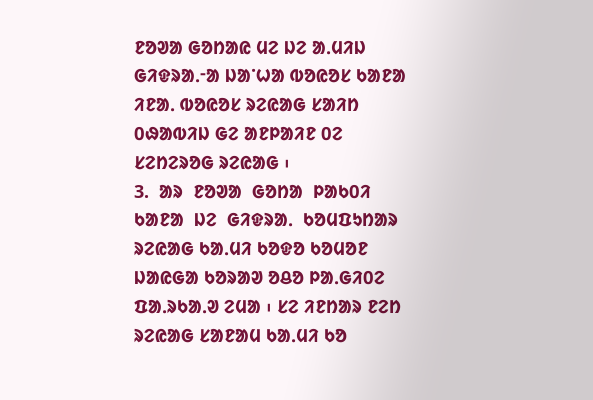ᱱᱚᱣᱟ ᱜᱚᱴᱟᱭ ᱢᱮ ᱡᱮ ᱟᱹᱢᱤᱡ ᱜᱤᱫᱨᱟᱹᱼᱟ ᱡᱟᱸᱦᱟ ᱵᱚᱭᱚᱥ ᱠᱟᱱᱟ ᱤᱱᱟᱹ ᱵᱚᱭᱚᱥ ᱨᱮᱭᱟᱜ ᱥᱟᱤᱴ ᱐ᱷᱟᱵᱤᱡ ᱜᱮ ᱟᱱᱞᱟᱤᱱ ᱐ᱮ ᱥᱮᱴᱮᱨᱚᱜ ᱨᱮᱭᱟᱜ ᱾
3.  ᱟᱨ  ᱱᱚᱣᱟ  ᱜᱚᱴᱟ  ᱞᱟᱠ᱐ᱤ  ᱠᱟᱱᱟ  ᱡᱮ  ᱜᱤᱫᱨᱟᱹ  ᱠᱚᱢᱯᱩᱴᱟᱨ ᱨᱮᱭᱟᱜ ᱠᱟᱹᱢᱤ ᱠᱚᱫᱚ ᱠᱚᱢᱚᱱ ᱡᱟᱭᱜᱟ ᱠᱚᱨᱟᱣ ᱚᱪᱚ ᱞᱟᱹᱜᱤ᱐ᱮ ᱯᱟᱹᱨᱠᱟᱹᱣ ᱮᱢᱟ ᱾ ᱥᱮ ᱤᱱᱴᱟᱨ ᱱᱮᱴ ᱨᱮᱭᱟᱜ ᱥᱟᱱᱟᱢ ᱠᱟᱹᱢᱤ ᱠᱚ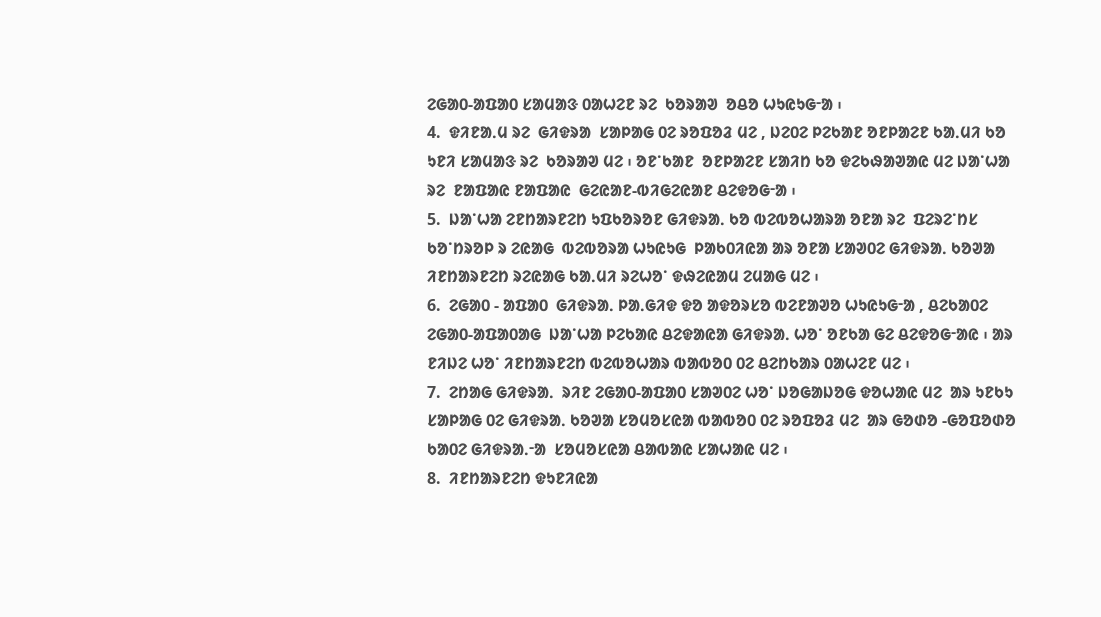ᱮᱜᱟ᱐-ᱟᱯᱟ᱐ ᱥᱟᱢᱟᱝ ᱐ᱟᱦᱮᱱ ᱨᱮ  ᱠᱚᱨᱟᱣ  ᱚᱪᱚ ᱦᱩᱭᱩᱜᱼᱟ ᱾
4.  ᱫᱤᱱᱟᱹᱢ ᱨᱮ  ᱜᱤᱫᱨᱟ  ᱥᱟᱞᱟᱜ ᱐ᱮ ᱨᱚᱯᱚᱲ ᱢᱮ , ᱡᱮ᱐ᱮ ᱞᱮᱠᱟᱱ ᱚᱱᱞᱟᱮᱱ ᱠᱟᱹᱢᱤ ᱠᱚ ᱩᱱᱤ ᱥᱟᱢᱟᱝ ᱨᱮ  ᱠᱚᱨᱟᱣ ᱢᱮ ᱾ ᱚᱱᱸᱠᱟᱱ  ᱚᱱᱞᱟᱮᱱ ᱥᱟᱤᱴ ᱠᱚ ᱫᱮᱠᱷᱟᱣᱟᱭ ᱢᱮ ᱡᱟᱸᱦᱟ ᱨᱮ  ᱱᱟᱯᱟᱭ ᱱᱟᱯᱟᱭ  ᱜᱮᱭᱟᱱ-ᱵᱤᱜᱮᱭᱟᱱ ᱪᱮᱫᱚᱜᱼᱟ ᱾
5.  ᱡᱟᱸᱦᱟ ᱮᱱᱴᱟᱨᱱᱮᱴ ᱩᱯᱠᱚᱨᱚᱱ ᱜᱤᱫᱨᱟᱹ ᱠᱚ ᱵᱮᱵᱚᱦᱟᱨᱟ ᱚᱱᱟ ᱨᱮ  ᱯᱮᱨᱮᱸᱴᱥ ᱠᱚᱸᱴᱨᱚᱞ ᱨ ᱮᱭᱟᱜ  ᱵᱮᱵᱚᱨᱟ ᱦᱩᱭᱩᱜ  ᱞᱟᱠ᱐ᱤᱭᱟ ᱟᱨ ᱚᱱᱟ ᱥᱟᱣ᱐ᱮ ᱜᱤᱫᱨᱟᱹ ᱠᱚᱣᱟ ᱤᱱᱴᱟᱨᱱᱮᱴ ᱨᱮᱭᱟᱜ ᱠᱟᱹᱢᱤ ᱨᱮᱦᱚᱸ ᱫᱷᱮᱭᱟᱢ ᱮᱢᱟᱜ ᱢᱮ ᱾
6.  ᱮᱜᱟ᱐ - ᱟᱯᱟ᱐  ᱜᱤᱫᱨᱟᱹ ᱞᱟᱹᱜᱤᱫ ᱫᱚ ᱟᱫᱚᱨᱥᱚ ᱵᱮᱱᱟᱣᱚ ᱦᱩᱭᱩᱜᱼᱟ , ᱪᱮᱠᱟ᱐ᱮ ᱮᱜᱟ᱐-ᱟᱯᱟ᱐ᱟᱜ  ᱡᱟᱸᱦᱟ ᱞᱮᱠᱟᱭ ᱪᱮᱫᱟᱭᱟ ᱜᱤᱫᱨᱟᱹ ᱦᱚᱸ ᱚᱱᱠᱟ ᱜᱮ ᱪᱮᱫᱚᱜᱼᱟᱭ ᱾ ᱟᱨ ᱱᱤᱡᱮ ᱦᱚᱸ ᱤᱱᱴᱟᱨᱱᱮᱴ ᱵᱮᱵᱚᱦᱟᱨ ᱵᱟᱵᱚ᱐ ᱐ᱮ ᱪᱮᱴᱠᱟᱨ ᱐ᱟᱦᱮᱱ ᱢᱮ ᱾
7.  ᱮᱴᱟᱜ ᱜᱤᱫᱨᱟᱹ  ᱨᱤᱱ ᱮᱜᱟ᱐-ᱟᱯᱟ᱐ ᱥᱟᱣ᱐ᱮ ᱦᱚᱸ ᱡᱚᱜᱟᱡᱚᱜ ᱫᱚᱦᱟᱭ ᱢᱮ  ᱟᱨ ᱩᱱᱠᱩ ᱥᱟᱞᱟᱜ ᱐ᱮ ᱜᱤᱫᱨᱟᱹ ᱠᱚᱣᱟ ᱥᱚᱢᱚᱥᱭᱟ ᱵᱟᱵᱚ᱐ ᱐ᱮ ᱨᱚᱯᱚᱲ ᱢᱮ  ᱟᱨ ᱜᱚᱰᱚ -ᱜᱚᱯᱚᱰᱚ ᱠᱟ᱐ᱮ ᱜᱤᱫᱨᱟᱹᱼᱟ  ᱥᱚᱢᱚᱥᱭᱟ ᱪᱟᱵᱟᱭ ᱥᱟᱦᱟᱭ ᱢᱮ ᱾
8.  ᱤᱱᱴᱟᱨᱱᱮᱴ ᱫᱩᱱᱤᱭᱟ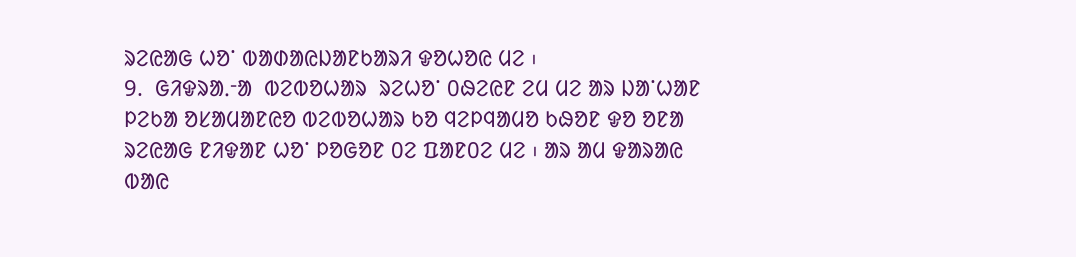ᱨᱮᱭᱟᱜ ᱦᱚᱸ ᱵᱟᱰᱟᱭᱡᱟᱱᱠᱟᱨᱤ ᱫᱚᱦᱚᱭ ᱢᱮ ᱾
9.  ᱜᱤᱫᱨᱟᱹᱼᱟ  ᱵᱮᱵᱚᱦᱟᱨ  ᱨᱮᱦᱚᱸ ᱐ᱷᱮᱭᱱ ᱮᱢ ᱢᱮ ᱟᱨ ᱡᱟᱸᱦᱟᱱ ᱞᱮᱠᱟ ᱚᱥᱟᱢᱟᱱᱭᱚ ᱵᱮᱵᱚᱦᱟᱨ ᱠᱚ ᱧᱮᱞᱧᱟᱢᱚ ᱠᱷᱚᱱ ᱫᱚ ᱚᱱᱟ ᱨᱮᱭᱟᱜ ᱱᱤᱫᱟᱱ ᱦᱚᱸ ᱞᱚᱜᱚᱱ ᱐ᱮ ᱯᱟᱱ᱐ᱮ ᱢᱮ ᱾ ᱟᱨ ᱟᱢ ᱫᱟᱨᱟᱭ ᱵᱟᱭ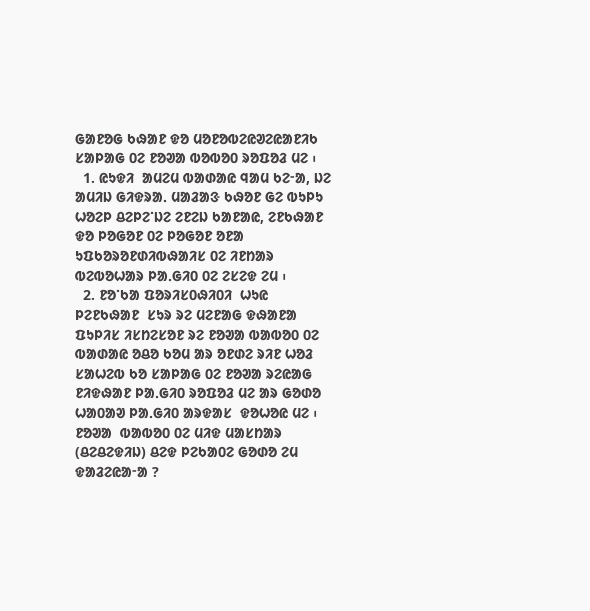ᱜᱟᱱᱚᱜ ᱠᱷᱟᱱ ᱫᱚ ᱢᱚᱱᱚᱵᱮᱭᱣᱮᱭᱟᱱᱤᱠ ᱥᱟᱞᱟᱜ ᱐ᱮ ᱱᱚᱣᱟ ᱵᱚᱵᱚ᱐ ᱨᱚᱯᱚᱲ ᱢᱮ ᱾
  1. ᱭᱩᱫᱤ  ᱟᱢᱮᱢ ᱵᱟᱰᱟᱭ ᱧᱟᱢ ᱠᱮᱼᱟ, ᱡᱮ ᱟᱢᱤᱡ ᱜᱤᱫᱨᱟᱹ ᱢᱟᱲᱟᱝ ᱠᱷᱚᱱ ᱜᱮ ᱵᱩᱞᱩ ᱦᱚᱮᱞ ᱪᱮᱞᱮᱸᱡᱮ ᱮᱱᱮᱡ ᱠᱟᱱᱟᱭ, ᱮᱱᱠᱷᱟᱱ ᱫᱚ ᱞᱚᱜᱚᱱ ᱐ᱮ ᱞᱚᱜᱚᱱ ᱚᱱᱟ  ᱩᱯᱠᱚᱨᱚᱱᱰᱤᱵᱷᱟᱤᱥ ᱐ᱮ ᱤᱱᱴᱟᱨ ᱵᱮᱵᱚᱦᱟᱨ ᱞᱟᱹᱜᱤ᱐ ᱐ᱮ ᱮᱥᱮᱫ ᱮᱢ ᱾
  2. ᱱᱚᱸᱠᱟ ᱯᱚᱨᱤᱥ᱐ᱷᱤ᱐ᱤ  ᱦᱩᱭ  ᱞᱮᱱᱠᱷᱟᱱ  ᱥᱩᱨ ᱨᱮ ᱢᱮᱱᱟᱜ ᱫᱷᱟᱱᱟ ᱯᱩᱞᱤᱥ ᱤᱥᱴᱮᱥᱚᱱ ᱨᱮ ᱱᱚᱣᱟ ᱵᱟᱵᱚ᱐ ᱐ᱮ ᱵᱟᱰᱟᱭ ᱚᱪᱚ ᱠᱚᱢ ᱟᱨ ᱚᱱᱰᱮ ᱨᱤᱱ ᱦᱚᱲ ᱥᱟᱦᱮᱵ ᱠᱚ ᱥᱟᱞᱟᱜ ᱐ᱮ ᱱᱚᱣᱟ ᱨᱮᱭᱟᱜ ᱱᱤᱫᱷᱟᱱ ᱞᱟᱹᱜᱤ᱐ ᱨᱚᱯᱚᱲ ᱢᱮ ᱟᱨ ᱜᱚᱰᱚ ᱦᱟ᱐ᱟᱣ ᱞᱟᱹᱜᱤ᱐ ᱟᱨᱫᱟᱥ  ᱫᱚᱦᱚᱭ ᱢᱮ ᱾
ᱱᱚᱣᱟ  ᱵᱟᱵᱚ᱐ ᱐ᱮ ᱢᱤᱫ ᱢᱟᱥᱴᱟᱨ (ᱪᱮᱪᱮᱫᱤᱡ) ᱪᱮᱫ ᱞᱮᱠᱟ᱐ᱮ ᱜᱚᱰᱚ ᱮᱢ ᱫᱟᱲᱮᱭᱟᱼᱟ ?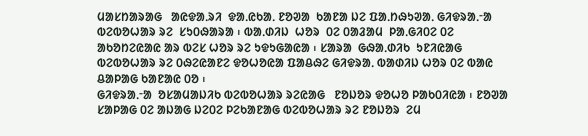ᱢᱟᱥᱴᱟᱨᱟᱜ   ᱟᱭᱫᱟᱹᱨᱤ  ᱫᱟᱹᱭᱠᱟᱹ ᱱᱚᱣᱟ  ᱠᱟᱱᱟ ᱡᱮ ᱯᱟᱹᱴᱷᱩᱣᱟᱹ ᱜᱤᱫᱨᱟᱹᱼᱟ ᱵᱮᱵᱚᱦᱟᱨ ᱨᱮ  ᱥᱩ᱐ᱷᱟᱨᱟ ᱾ ᱵᱟᱹᱰᱤᱡ  ᱦᱚᱨ  ᱐ᱮ ᱐ᱟᱲᱟᱢ  ᱞᱟᱹᱜᱤ᱐ᱮ ᱐ᱮ ᱟᱠᱚᱴᱮᱭᱟᱭ ᱟᱨ ᱵᱮᱥ ᱦᱚᱨ ᱨᱮ ᱩᱫᱩᱜᱟᱭᱟ ᱾ ᱥᱟᱨᱟ  ᱜᱷᱟᱹᱰᱤᱠ  ᱩᱱᱤᱭᱟᱜ ᱵᱮᱵᱚᱦᱟᱨ ᱨᱮ ᱐ᱷᱮᱭᱟᱱᱮ ᱫᱚᱦᱚᱭᱟ ᱯᱟᱪᱷᱮ ᱜᱤᱫᱨᱟᱹ ᱵᱟᱰᱤᱡ ᱦᱚᱨ ᱐ᱮ ᱵᱟᱭ  ᱪᱟᱞᱟᱜ ᱠᱟᱱᱟᱭ ᱐ᱚ ᱾
ᱜᱤᱫᱨᱟᱹᱼᱟ  ᱚᱥᱟᱢᱟᱡᱤᱠ ᱵᱮᱵᱚᱦᱟᱨ ᱨᱮᱭᱟᱜ   ᱱᱚᱡᱚᱨ ᱫᱚᱦᱚ ᱞᱟᱠ᱐ᱤᱭᱟ ᱾ ᱱᱚᱣᱟ ᱥᱟᱞᱟᱜ ᱐ᱮ ᱟᱡᱟᱜ ᱡᱮ᱐ᱮ ᱞᱮᱠᱟᱱᱟᱜ ᱵᱮᱵᱚᱦᱟᱨ ᱨᱮ ᱱᱚᱡᱚᱨ  ᱮᱢ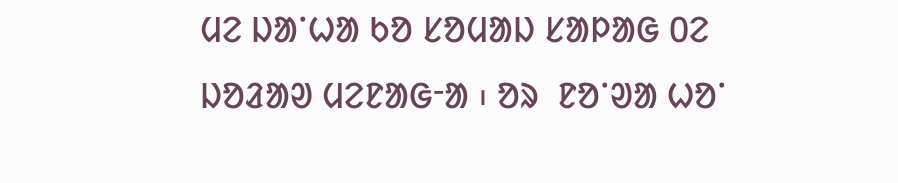ᱢᱮ ᱡᱟᱸᱦᱟ ᱠᱚ ᱥᱚᱢᱟᱡ ᱥᱟᱞᱟᱜ ᱐ᱮ ᱡᱚᱲᱟᱣ ᱢᱮᱱᱟᱜᱼᱟ ᱾ ᱚᱨ  ᱱᱚᱸᱣᱟ ᱦᱚᱸ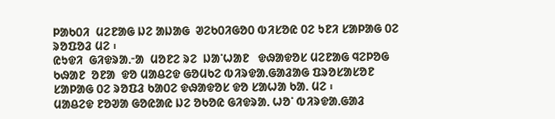ᱞᱟᱠ᱐ᱤ  ᱢᱮᱱᱟᱜ ᱡᱮ ᱟᱡᱟᱜ  ᱣᱮᱠ᱐ᱤᱜᱚ᱐ ᱵᱤᱥᱚᱭ ᱐ᱮ ᱩᱱᱤ ᱥᱟᱞᱟᱜ ᱐ᱮ ᱨᱚᱯᱚᱲ ᱢᱮ ᱾
ᱭᱩᱫᱤ  ᱜᱤᱫᱨᱟᱹᱼᱟ  ᱢᱚᱱᱮ ᱨᱮ  ᱡᱟᱸᱦᱟᱱ   ᱫᱷᱟᱫᱚᱥ ᱢᱮᱱᱟᱜ ᱧᱮᱞᱚᱜ ᱠᱷᱟᱱ  ᱚᱱᱟ  ᱫᱚ ᱢᱟᱪᱮᱫ ᱜᱚᱢᱠᱮ ᱵᱤᱨᱫᱟᱹᱜᱟᱲᱟᱜ ᱯᱨᱚᱥᱟᱥᱚᱱ  ᱥᱟᱞᱟᱜ ᱐ᱮ ᱨᱚᱯᱲ ᱠᱟ᱐ᱮ ᱫᱷᱟᱫᱚᱥ ᱫᱚ ᱥᱟᱦᱟ ᱠᱟᱹ ᱢᱮ ᱾
ᱢᱟᱪᱮᱫ ᱱᱚᱣᱟ ᱜᱚᱭᱟᱭ ᱡᱮ ᱚᱠᱚᱭ ᱜᱤᱫᱨᱟᱹ ᱦᱚᱸ ᱵᱤᱨᱫᱟᱹᱜᱟᱲ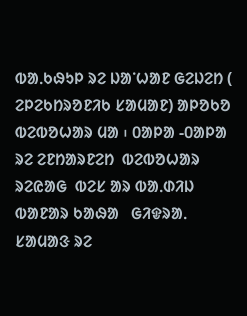ᱵᱟᱹᱠᱷᱩᱞ ᱨᱮ ᱡᱟᱸᱦᱟᱱ ᱜᱮᱡᱮᱴ ( ᱮᱞᱮᱠᱴᱨᱚᱱᱤᱠ ᱥᱟᱢᱟᱱ) ᱟᱞᱚᱠᱚ  ᱵᱮᱵᱚᱦᱟᱨ ᱢᱟ ᱾ ᱐ᱟᱞᱟ -᱐ᱟᱞᱟ ᱨᱮ ᱮᱱᱴᱟᱨᱱᱮᱴ  ᱵᱮᱵᱚᱦᱟᱨ ᱨᱮᱭᱟᱜ  ᱵᱮᱥ ᱟᱨ ᱵᱟᱹᱰᱤᱡ ᱵᱟᱱᱟᱨ ᱠᱟᱷᱟ   ᱜᱤᱫᱨᱟᱹ ᱥᱟᱢᱟᱝ ᱨᱮ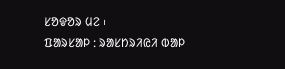ᱥᱚᱫᱚᱨ ᱢᱮ ᱾
ᱯᱟᱨᱥᱟᱞ ᱺ ᱨᱟᱥᱴᱨᱤᱭᱤ ᱵᱟᱞ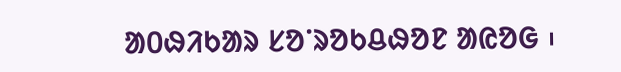ᱟ᱐ᱷᱤᱠᱟᱨ ᱥᱚᱸᱨᱚᱠᱪᱷᱚᱱ ᱟᱭᱚᱜ ᱾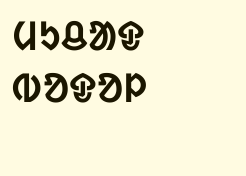ᱢᱩᱪᱟᱫ ᱵᱚᱫᱚᱞ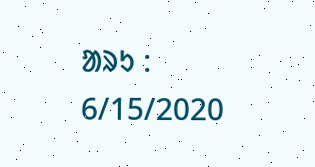ᱟᱨᱩ : 6/15/2020